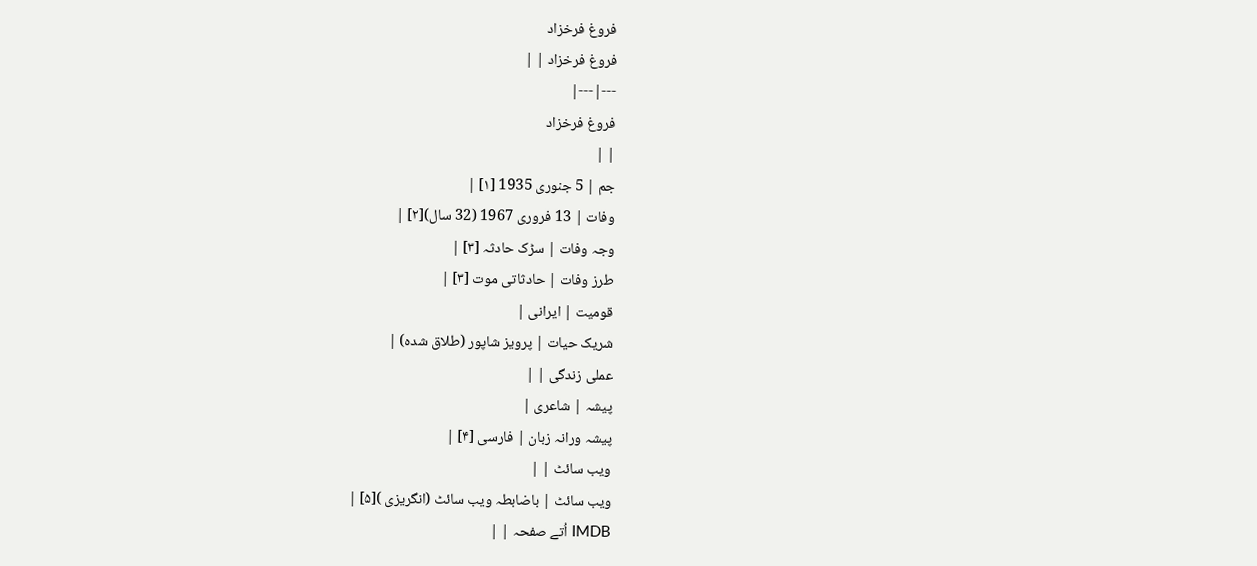فروغ فرخزاد
فروغ فرخزاد | |
---|---|
فروغ فرخزاد
| |
جم | 5 جنوری 1935 [۱] |
وفات | 13 فروری 1967 (32 سال)[۲] |
وجہ وفات | سڑک حادثہ [۳] |
طرز وفات | حادثاتی موت [۳] |
قومیت | ایرانی |
شریک حیات | پرویز شاپور (طلاق شدہ) |
عملی زندگی | |
پیشہ | شاعری |
پیشہ ورانہ زبان | فارسی [۴] |
ویب سائٹ | |
ویب سائٹ | باضابطہ ویب سائٹ (انگریزی )[۵] |
IMDB اُتے صفحہ | |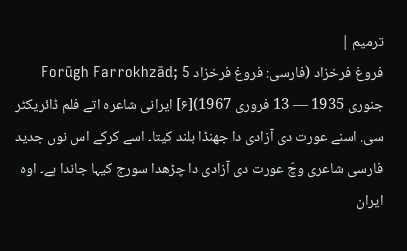ترمیم |
فروغ فرخزاد (فارسی: فروغ فرخزاد Forūgh Farrokhzād; 5 جنوری 1935 — 13 فروری 1967)[۶] ایرانی شاعرہ اتے فلم ڈائریکٹر سی. اسنے عورت دی آزادی دا جھنڈا بلند کیتا۔ اسے کرکے اس نوں جدید فارسی شاعری وچّ عورت دی آزادی دا چڑھدا سورج کیہا جاندا ہے۔ اوہ ایران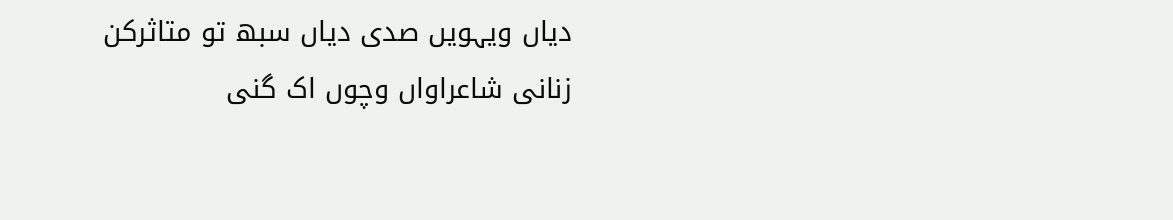دیاں ویہویں صدی دیاں سبھ تو متاثرکن زنانی شاعراواں وچوں اک گنی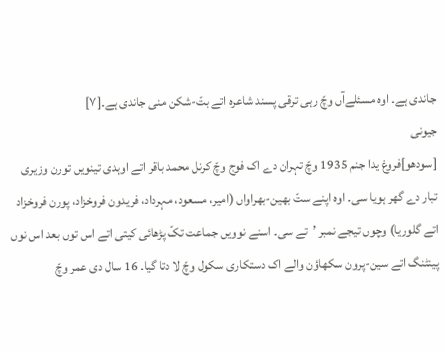جاندی ہے۔ اوہ مسئلےآں وچّ رہی ترقی پسند شاعرہ اتے بتّ-شکن منی جاندی ہے۔[۷]
جیونی
[سودھو]فروغ یدا جنم 1935 وچّ تہران دے اک فوج وچّ کرنل محمد باقر اتے اوہدی تینویں تورن وزیری تبار دے گھر ہویا سی۔ اوہ اپنے ستّ بھین-بھراواں (امیر، مسعود، مہرداد، فریدون فروخزاد، پورن فروخزاد اتے گلوریا) وچوں تیجے نمبر ’تے سی۔ اسنے نوویں جماعت تکّ پڑھائی کیتی اتے اس توں بعد اس نوں پینٹنگ اتے سین-پرون سکھاؤن والے اک دستکاری سکول وچّ لا دتا گیا۔ 16 سال دی عمر وچّ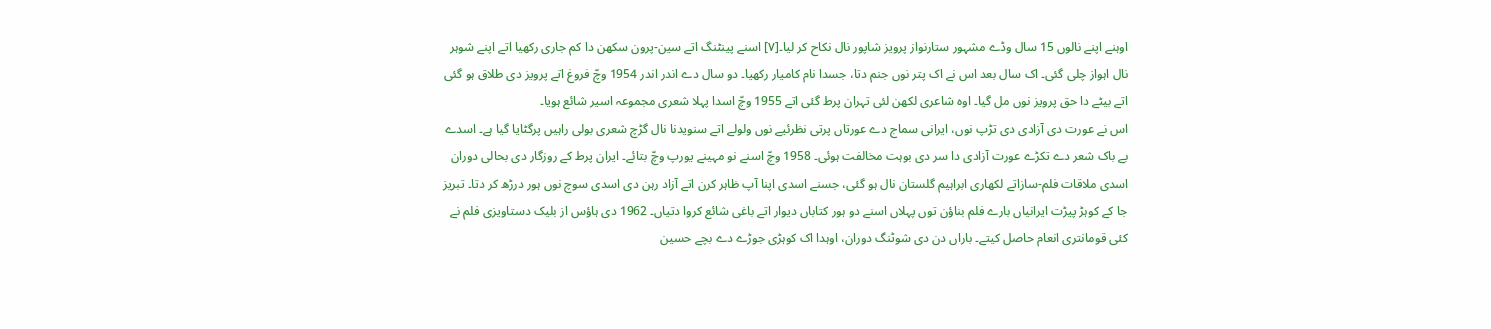اوہنے اپنے نالوں 15 سال وڈے مشہور ستارنواز پرویز شاپور نال نکاح کر لیا۔[۷] اسنے پینٹنگ اتے سین-پرون سکھن دا کم جاری رکھیا اتے اپنے شوہر نال اہواز چلی گئی۔ اک سال بعد اس نے اک پتر نوں جنم دتا، جسدا نام کامیار رکھیا۔ دو سال دے اندر اندر 1954 وچّ فروغ اتے پرویز دی طلاق ہو گئی اتے بیٹے دا حق پرویز نوں مل گیا۔ اوہ شاعری لکھن لئی تہران پرط گئی اتے 1955 وچّ اسدا پہلا شعری مجموعہ اسیر شائع ہویا۔
اس نے عورت دی آزادی دی تڑپ نوں، ایرانی سماج دے عورتاں پرتی نظرئیے نوں ولولے اتے سنویدنا نال گڑچ شعری بولی راہیں پرگٹایا گیا ہے۔ اسدے بے باک شعر دے تکڑے عورت آزادی دا سر دی بوہت مخالفت ہوئی۔ 1958 وچّ اسنے نو مہینے یورپ وچّ بتائے۔ ایران پرط کے روزگار دی بحالی دوران اسدی ملاقات فلم-سازاتے لکھاری ابراہیم گلستان نال ہو گئی، جسنے اسدی اپنا آپ ظاہر کرن اتے آزاد رہن دی اسدی سوچ نوں ہور درڑھ کر دتا۔ تبریز جا کے کوہڑ پیڑت ایرانیاں بارے فلم بناؤن توں پہلاں اسنے دو ہور کتاباں دیوار اتے باغی شائع کروا دتیاں۔ 1962 دی ہاؤس از بلیک دستاویزی فلم نے کئی قومانتری انعام حاصل کیتے۔ باراں دن دی شوٹنگ دوران، اوہدا اک کوہڑی جوڑے دے بچے حسین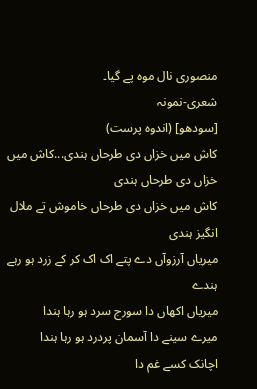منصوری نال موہ پے گیا۔
شعری-نمونہ
[سودھو] (اندوہ پرست)
کاش میں خزاں دی طرحاں ہندی...کاش میں خزاں دی طرحاں ہندی
کاش میں خزاں دی طرحاں خاموش تے ملال انگیز ہندی
میریاں آرزوآں دے پتے اک اک کر کے زرد ہو رہے ہندے
میریاں اکھاں دا سورج سرد ہو رہا ہندا
میرے سینے دا آسمان پردرد ہو رہا ہندا
اچانک کسے غم دا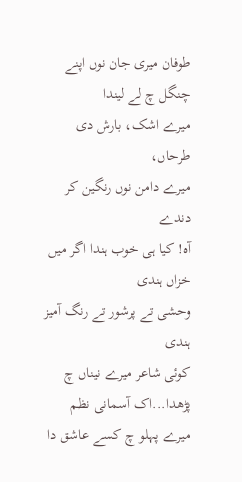طوفان میری جان نوں اپنے چنگل چ لے لیندا
میرے اشک، بارش دی طرحاں،
میرے دامن نوں رنگین کر دندے
آہ! کیا ہی خوب ہندا اگر میں خزاں ہندی
وحشی تے پرشور تے رنگ آمیز ہندی
کوئی شاعر میرے نیناں چ پڑھدا...اک آسمانی نظم
میرے پہلو چ کسے عاشق دا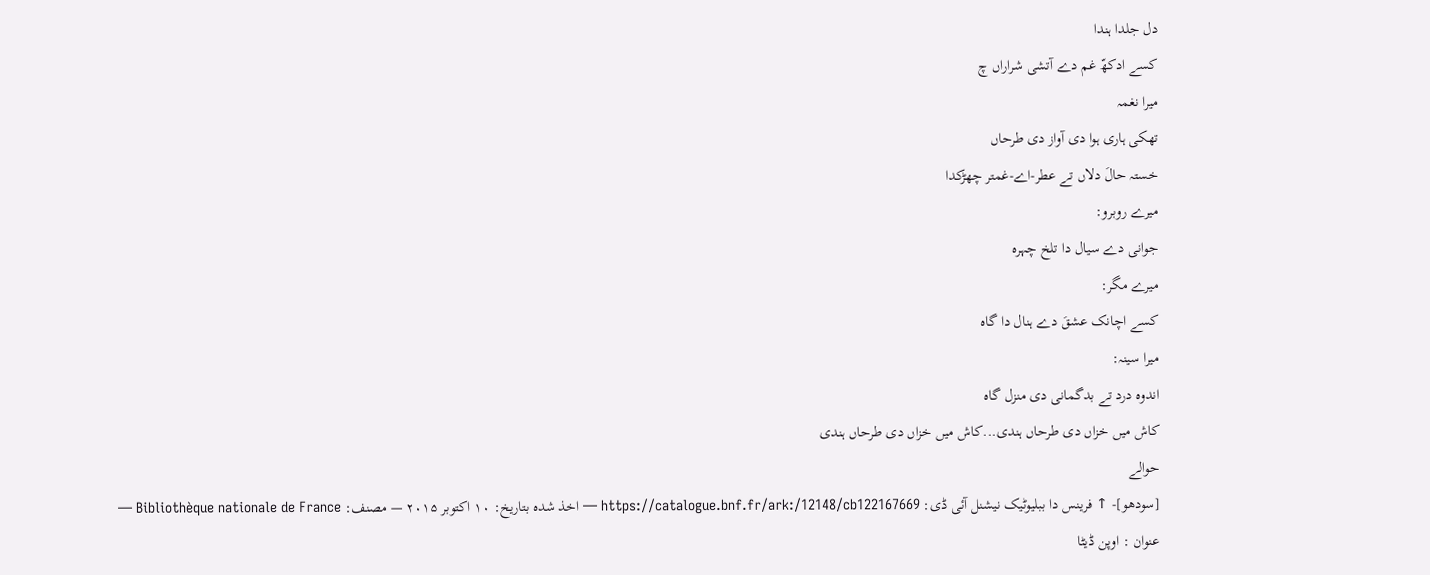دل جلدا ہندا
کسے ادکھّ غم دے آتشی شراراں چ
میرا نغمہ
تھکی ہاری ہوا دی آواز دی طرحاں
خستہ حالَ دلاں تے عطر-اے-غمتر چھڑکدا
میرے روبرو:
جوانی دے سیال دا تلخ چہرہ
میرے مگر:
کسے اچانک عشقَ دے ہنال دا گاہ
میرا سینہ:
اندوہ درد تے بدگمانی دی منزل گاہ
کاش میں خزاں دی طرحاں ہندی...کاش میں خزاں دی طرحاں ہندی
حوالے
[سودھو]- ↑ فرینس دا ببلیوٹیک نیشنل آئی ڈی: https://catalogue.bnf.fr/ark:/12148/cb122167669 — اخذ شدہ بتاریخ: ۱۰ اکتوبر ۲۰۱۵ — مصنف: Bibliothèque nationale de France — عنوان : اوپن ڈیٹا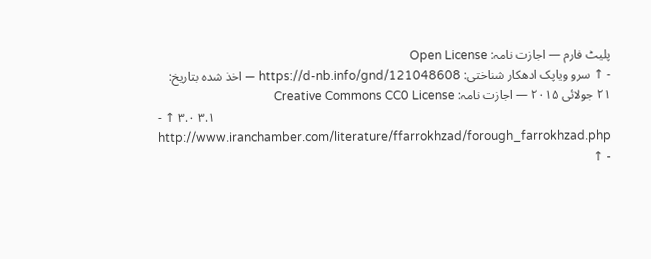پلیٹ فارم — اجازت نامہ: Open License
- ↑ سرو ویاپک ادھکار شناختی: https://d-nb.info/gnd/121048608 — اخذ شدہ بتاریخ: ۲۱ جولائی ۲۰۱۵ — اجازت نامہ: Creative Commons CC0 License
- ↑ ۳.۰ ۳.۱ http://www.iranchamber.com/literature/ffarrokhzad/forough_farrokhzad.php
- ↑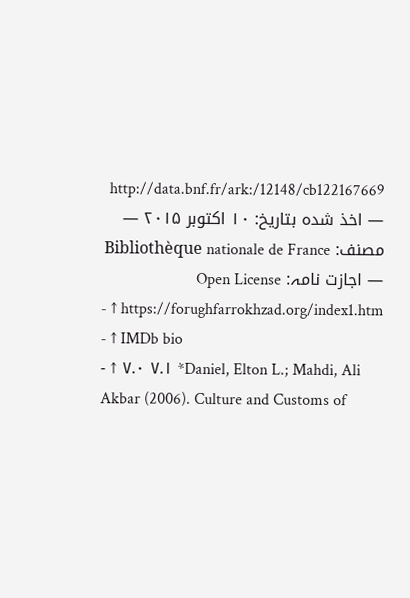http://data.bnf.fr/ark:/12148/cb122167669 — اخذ شدہ بتاریخ: ۱۰ اکتوبر ۲۰۱۵ — مصنف: Bibliothèque nationale de France — اجازت نامہ: Open License
- ↑ https://forughfarrokhzad.org/index1.htm
- ↑ IMDb bio
- ↑ ۷.۰ ۷.۱ *Daniel, Elton L.; Mahdi, Ali Akbar (2006). Culture and Customs of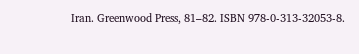Iran. Greenwood Press, 81–82. ISBN 978-0-313-32053-8.